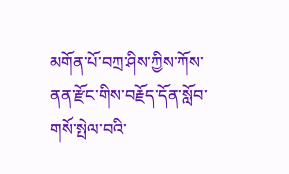མགོན་པོ་བཀྲ་ཤིས་ཀྱིས་ཀོས་ནན་རྫོང་གིས་བརྗོད་དོན་སློབ་གསོ་སྤེལ་བའི་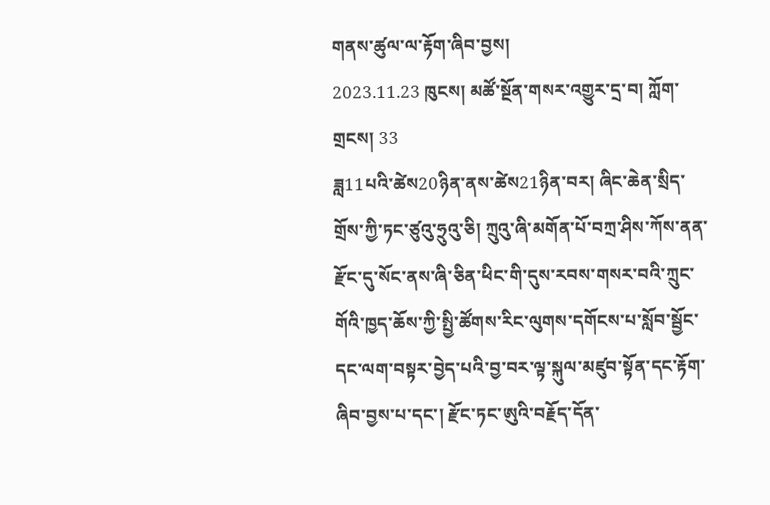གནས་ཚུལ་ལ་རྟོག་ཞིབ་བྱས།
2023.11.23 ཁུངས། མཚོ་སྔོན་གསར་འགྱུར་དྲ་བ། ཀློག་གྲངས། 33
ཟླ11པའི་ཚེས20ཉིན་ནས་ཚེས21ཉིན་བར། ཞིང་ཆེན་སྲིད་གྲོས་ཀྱི་ཏང་ཙུའུ་ཧྲུའུ་ཅི། ཀྲུའུ་ཞི་མགོན་པོ་བཀྲ་ཤིས་ཀོས་ནན་རྫོང་དུ་སོང་ནས་ཞི་ཅིན་ཕིང་གི་དུས་རབས་གསར་བའི་ཀྲུང་གོའི་ཁྱད་ཆོས་ཀྱི་སྤྱི་ཚོགས་རིང་ལུགས་དགོངས་པ་སློབ་སྦྱོང་དང་ལག་བསྟར་བྱེད་པའི་བྱ་བར་ལྟ་སྐུལ་མཛུབ་སྟོན་དང་རྟོག་ཞིབ་བྱས་པ་དང་། རྫོང་ཏང་ཨུའི་བརྗོད་དོན་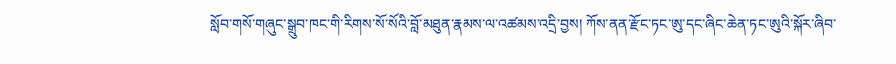སློབ་གསོ་གཞུང་སྒྲུབ་ཁང་གི་རིགས་སོ་སོའི་བློ་མཐུན་རྣམས་ལ་འཚམས་འདྲི་བྱས། ཀོས་ནན་རྫོང་ཏང་ཨུ་དང་ཞིང་ཆེན་ཏང་ཨུའི་སྐོར་ཞིབ་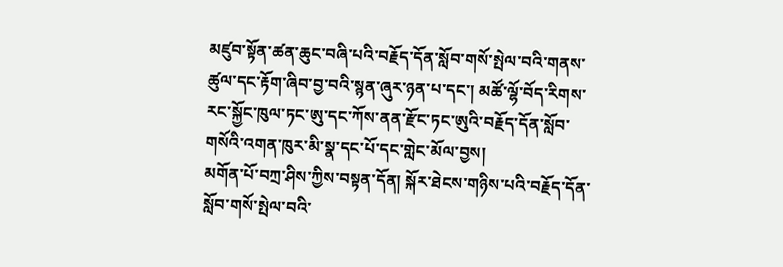མཛུབ་སྟོན་ཚན་ཆུང་བཞི་པའི་བརྗོད་དོན་སློབ་གསོ་སྤེལ་བའི་གནས་ཚུལ་དང་རྟོག་ཞིབ་བྱ་བའི་སྙན་ཞུར་ཉན་པ་དང་། མཚོ་ལྷོ་བོད་རིགས་རང་སྐྱོང་ཁུལ་ཏང་ཨུ་དང་ཀོས་ནན་རྫོང་ཏང་ཨུའི་བརྗོད་དོན་སློབ་གསོའི་འགན་ཁུར་མི་སྣ་དང་པོ་དང་གླེང་མོལ་བྱས།
མགོན་པོ་བཀྲ་ཤིས་ཀྱིས་བསྟན་དོན། སྐོར་ཐེངས་གཉིས་པའི་བརྗོད་དོན་སློབ་གསོ་སྤེལ་བའི་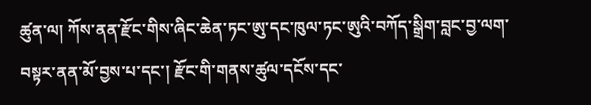ཚུན་ལ། ཀོས་ནན་རྫོང་གིས་ཞིང་ཆེན་ཏང་ཨུ་དང་ཁུལ་ཏང་ཨུའི་བཀོད་སྒྲིག་བླང་བྱ་ལག་བསྟར་ནན་མོ་བྱས་པ་དང་། རྫོང་གི་གནས་ཚུལ་དངོས་དང་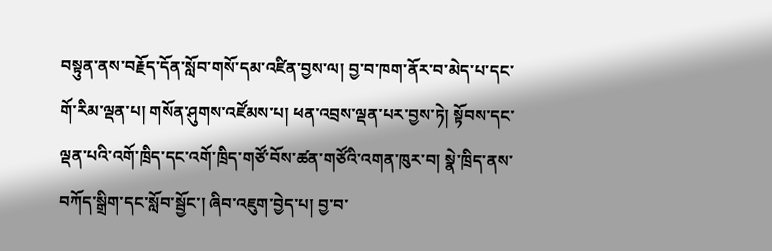བསྟུན་ནས་བརྗོད་དོན་སློབ་གསོ་དམ་འཛིན་བྱས་ལ། བྱ་བ་ཁག་ནོར་བ་མེད་པ་དང་གོ་རིམ་ལྡན་པ། གསོན་ཤུགས་འཛོམས་པ། ཕན་འབྲས་ལྡན་པར་བྱས་ཏེ། སྟོབས་དང་ལྡན་པའི་འགོ་ཁྲིད་དང་འགོ་ཁྲིད་གཙོ་བོས་ཚན་གཙོའི་འགན་ཁུར་བ། སྣེ་ཁྲིད་ནས་བཀོད་སྒྲིག་དང་སློབ་སྦྱོང་། ཞིབ་འཇུག་བྱེད་པ། བྱ་བ་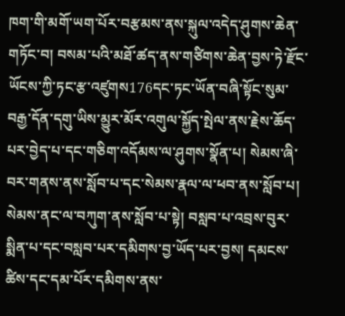ཁག་གི་མགོ་ཡག་པོར་བརྩམས་ནས་སྐུལ་འདེད་ཤུགས་ཆེན་གཏོང་བ། བསམ་པའི་མཐོ་ཚད་ནས་གཙིགས་ཆེན་བྱས་ཏེ་རྫོང་ཡོངས་ཀྱི་ཏང་རྩ་འཛུགས176དང་ཏང་ཡོན་བཞི་སྟོང་སུམ་བརྒྱ་དོན་དགུ་ཡིས་མྱུར་མོར་འགུལ་སྐྱོད་སྤེལ་ནས་རྗེས་ཆོད་པར་བྱེད་པ་དང་གཅིག་འདོམས་ལ་ཤུགས་སྣོན་པ། སེམས་ཞི་བར་གནས་ནས་སློབ་པ་དང་སེམས་རྣལ་ལ་ཕབ་ནས་སློབ་པ། སེམས་ནང་ལ་བཀུག་ནས་སློབ་པ་སྟེ། བསླབ་པ་འབྲས་བུར་སྨིན་པ་དང་བསླབ་པར་དམིགས་བྱ་ཡོད་པར་བྱས། དམངས་ཚིས་དང་དམ་པོར་དམིགས་ནས་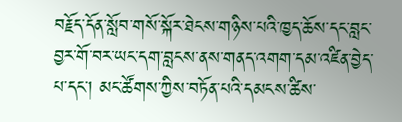བརྗོད་དོན་སློབ་གསོ་སྐོར་ཐེངས་གཉིས་པའི་ཁྱད་ཆོས་དང་བླང་བྱར་གོ་བར་ཡང་དག་བླངས་ནས་གནད་འགག་དམ་འཛིན་བྱེད་པ་དང་། མང་ཚོགས་ཀྱིས་བཏོན་པའི་དམངས་ཚིས་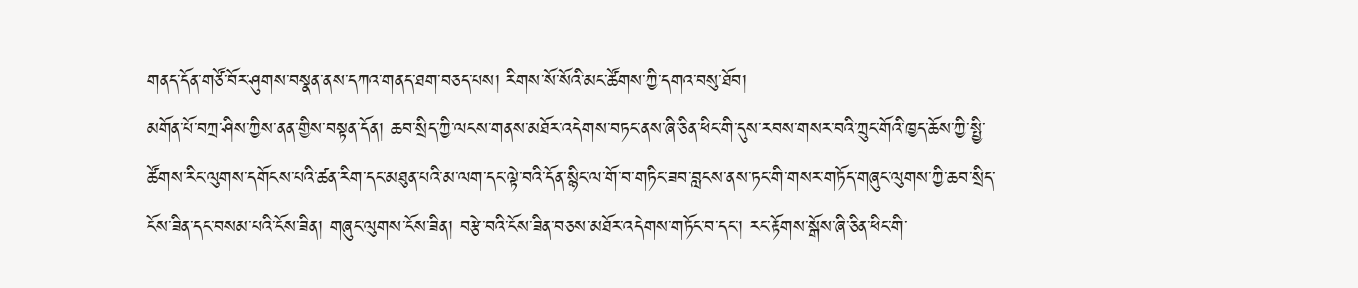གནད་དོན་གཙོ་བོར་ཤུགས་བསྣན་ནས་དཀའ་གནད་ཐག་བཅད་པས། རིགས་སོ་སོའི་མང་ཚོགས་ཀྱི་དགའ་བསུ་ཐོབ།
མགོན་པོ་བཀྲ་ཤིས་ཀྱིས་ནན་གྱིས་བསྟན་དོན། ཆབ་སྲིད་ཀྱི་ལངས་གནས་མཐོར་འདེགས་བཏང་ནས་ཞི་ཅིན་ཕིང་གི་དུས་རབས་གསར་བའི་ཀྲུང་གོའི་ཁྱད་ཆོས་ཀྱི་སྤྱི་ཚོགས་རིང་ལུགས་དགོངས་པའི་ཚན་རིག་དང་མཐུན་པའི་མ་ལག་དང་ལྟེ་བའི་དོན་སྙིང་ལ་གོ་བ་གཏིང་ཟབ་བླངས་ནས་ཏང་གི་གསར་གཏོད་གཞུང་ལུགས་ཀྱི་ཆབ་སྲིད་ངོས་ཟིན་དང་བསམ་པའི་ངོས་ཟིན། གཞུང་ལུགས་ངོས་ཟིན། བརྩེ་བའི་ངོས་ཟིན་བཅས་མཐོར་འདེགས་གཏོང་བ་དང་། རང་རྟོགས་སྒོས་ཞི་ཅིན་ཕིང་གི་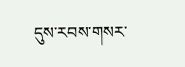དུས་རབས་གསར་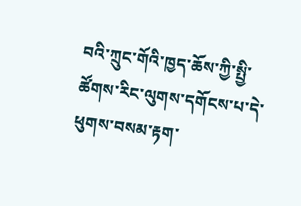བའི་ཀྲུང་གོའི་ཁྱད་ཆོས་ཀྱི་སྤྱི་ཚོགས་རིང་ལུགས་དགོངས་པ་དེ་ཕུགས་བསམ་རྟག་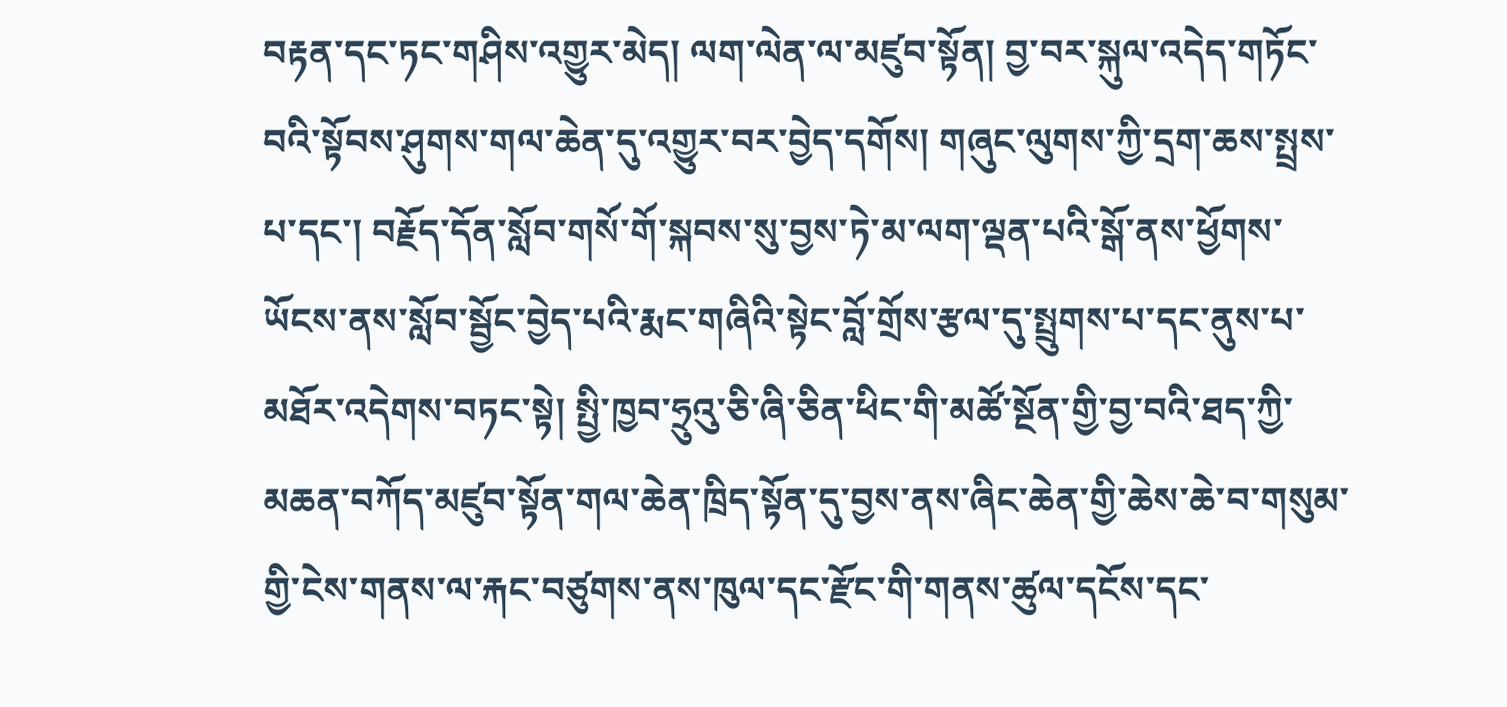བརྟན་དང་ཏང་གཤིས་འགྱུར་མེད། ལག་ལེན་ལ་མཛུབ་སྟོན། བྱ་བར་སྐུལ་འདེད་གཏོང་བའི་སྟོབས་ཤུགས་གལ་ཆེན་དུ་འགྱུར་བར་བྱེད་དགོས། གཞུང་ལུགས་ཀྱི་དྲག་ཆས་སྤྲས་པ་དང་། བརྗོད་དོན་སློབ་གསོ་གོ་སྐབས་སུ་བྱས་ཏེ་མ་ལག་ལྡན་པའི་སྒོ་ནས་ཕྱོགས་ཡོངས་ནས་སློབ་སྦྱོང་བྱེད་པའི་རྨང་གཞིའི་སྟེང་བློ་གྲོས་རྩལ་དུ་སྤྲུགས་པ་དང་ནུས་པ་མཐོར་འདེགས་བཏང་སྟེ། སྤྱི་ཁྱབ་ཧྲུའུ་ཅི་ཞི་ཅིན་ཕིང་གི་མཚོ་སྔོན་གྱི་བྱ་བའི་ཐད་ཀྱི་མཆན་བཀོད་མཛུབ་སྟོན་གལ་ཆེན་ཁྲིད་སྟོན་དུ་བྱས་ནས་ཞིང་ཆེན་གྱི་ཆེས་ཆེ་བ་གསུམ་གྱི་ངེས་གནས་ལ་རྐང་བཙུགས་ནས་ཁུལ་དང་རྫོང་གི་གནས་ཚུལ་དངོས་དང་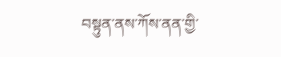བསྟུན་ནས་ཀོས་ནན་གྱི་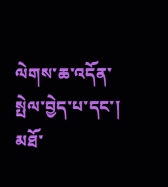ལེགས་ཆ་འདོན་སྤེལ་བྱེད་པ་དང་། མཐོ་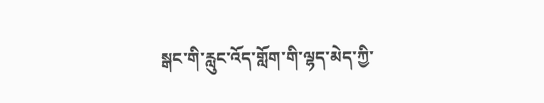སྒང་གི་རླུང་འོད་གློག་གི་ལྷད་མེད་ཀྱི་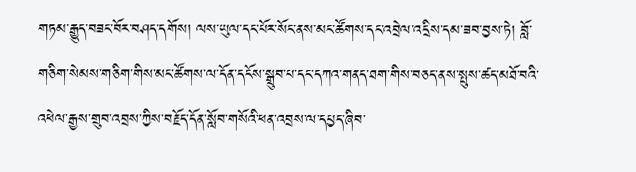གཏམ་རྒྱུད་བཟང་བོར་བཤད་དགོས། ལས་ཡུལ་དང་པོར་སོང་ནས་མང་ཚོགས་དང་འབྲེལ་འདྲིས་དམ་ཟབ་བྱས་ཏེ། བློ་གཅིག་སེམས་གཅིག་གིས་མང་ཚོགས་ལ་དོན་དངོས་སྒྲུབ་པ་དང་དཀའ་གནད་ཐག་གིས་བཅད་ནས་སྤུས་ཚད་མཐོ་བའི་འཕེལ་རྒྱས་གྲུབ་འབྲས་ཀྱིས་བརྗོད་དོན་སློབ་གསོའི་ཕན་འབྲས་ལ་དཔྱད་ཞིབ་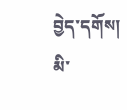བྱེད་དགོས།
མི་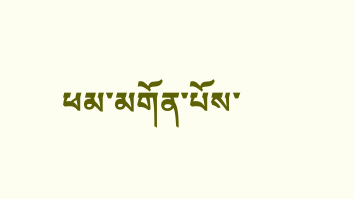ཕམ་མགོན་པོས་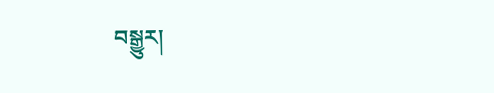བསྒྱུར།